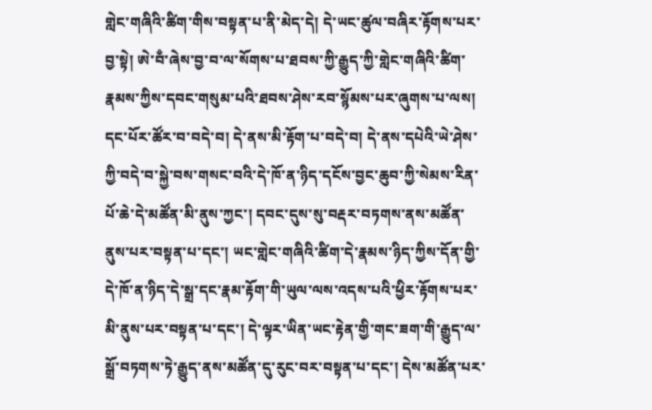གླེང་གཞིའི་ཚིག་གིས་བསྟན་པ་ནི་མེད་དེ། དེ་ཡང་ཚུལ་བཞིར་རྟོགས་པར་བྱ་སྟེ། ཨེ་བྃ་ཞེས་བྱ་བ་ལ་སོགས་པ་ཐབས་ཀྱི་རྒྱུད་ཀྱི་གླེང་གཞིའི་ཚིག་རྣམས་ཀྱིས་དབང་གསུམ་པའི་ཐབས་ཤེས་རབ་སྙོམས་པར་ཞུགས་པ་ལས། དང་པོར་ཚོར་བ་བདེ་བ། དེ་ནས་མི་རྟོག་པ་བདེ་བ། དེ་ནས་དཔེའི་ཡེ་ཤེས་ཀྱི་བདེ་བ་སྐྱེ་བས་གསང་བའི་དེ་ཁོ་ན་ཉིད་དངོས་བྱང་ཆུབ་ཀྱི་སེམས་རིན་པོ་ཆེ་དེ་མཚོན་མི་ནུས་ཀྱང་། དབང་དུས་སུ་བརྡར་བཏགས་ནས་མཚོན་ནུས་པར་བསྟན་པ་དང་། ཡང་གླེང་གཞིའི་ཚིག་དེ་རྣམས་ཉིད་ཀྱིས་དོན་གྱི་དེ་ཁོ་ན་ཉིད་དེ་སྒྲ་དང་རྣམ་རྟོག་གི་ཡུལ་ལས་འདས་པའི་ཕྱིར་རྟོགས་པར་མི་ནུས་པར་བསྟན་པ་དང་། དེ་ལྟར་ཡིན་ཡང་རྟེན་གྱི་གང་ཟག་གི་རྒྱུད་ལ་སྒྲོ་བཏགས་ཏེ་རྒྱུད་ནས་མཚོན་དུ་རུང་བར་བསྟན་པ་དང་། དེས་མཚོན་པར་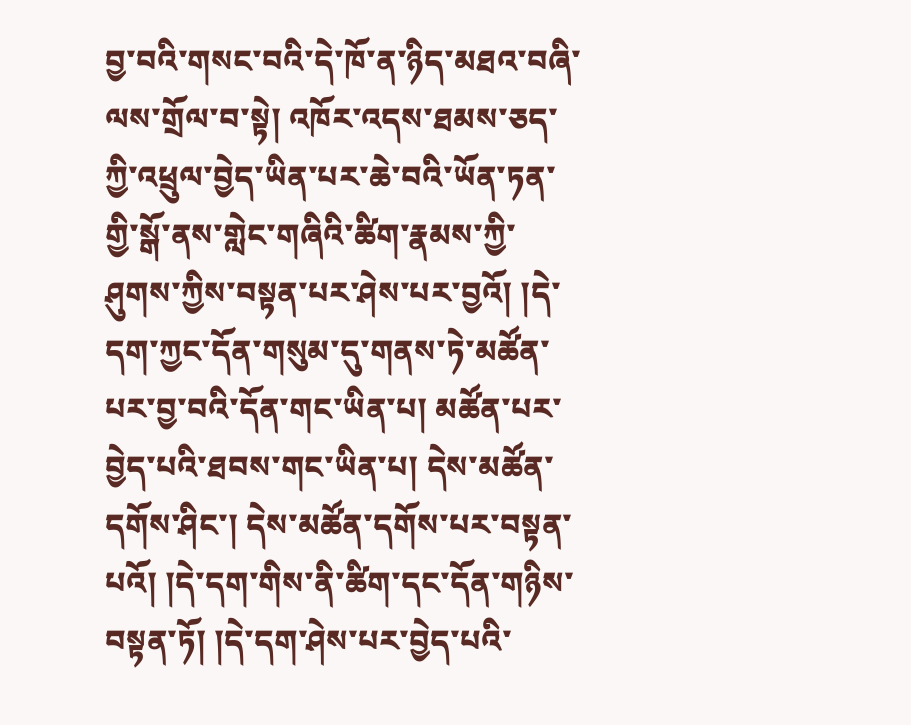བྱ་བའི་གསང་བའི་དེ་ཁོ་ན་ཉིད་མཐའ་བཞི་ལས་གྲོལ་བ་སྟེ། འཁོར་འདས་ཐམས་ཅད་ཀྱི་འཕྲུལ་བྱེད་ཡིན་པར་ཆེ་བའི་ཡོན་ཏན་གྱི་སྒོ་ནས་གླེང་གཞིའི་ཚིག་རྣམས་ཀྱི་ཤུགས་ཀྱིས་བསྟན་པར་ཤེས་པར་བྱའོ། །དེ་དག་ཀྱང་དོན་གསུམ་དུ་གནས་ཏེ་མཚོན་པར་བྱ་བའི་དོན་གང་ཡིན་པ། མཚོན་པར་བྱེད་པའི་ཐབས་གང་ཡིན་པ། དེས་མཚོན་དགོས་ཤིང་། དེས་མཚོན་དགོས་པར་བསྟན་པའོ། །དེ་དག་གིས་ནི་ཚིག་དང་དོན་གཉིས་བསྟན་ཏོ། །དེ་དག་ཤེས་པར་བྱེད་པའི་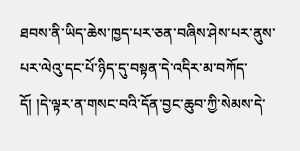ཐབས་ནི་ཡིད་ཆེས་ཁྱད་པར་ཅན་བཞིས་ཤེས་པར་ནུས་པར་ལེའུ་དང་པོ་ཉིད་དུ་བསྟན་དེ་འདིར་མ་བཀོད་དོ། །དེ་ལྟར་ན་གསང་བའི་དོན་བྱང་ཆུབ་ཀྱི་སེམས་དེ་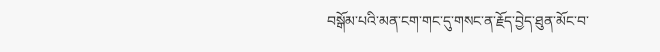བསྒོམ་པའི་མན་ངག་གང་དུ་གསང་ན་རྗོད་བྱེད་ཐུན་མོང་བ་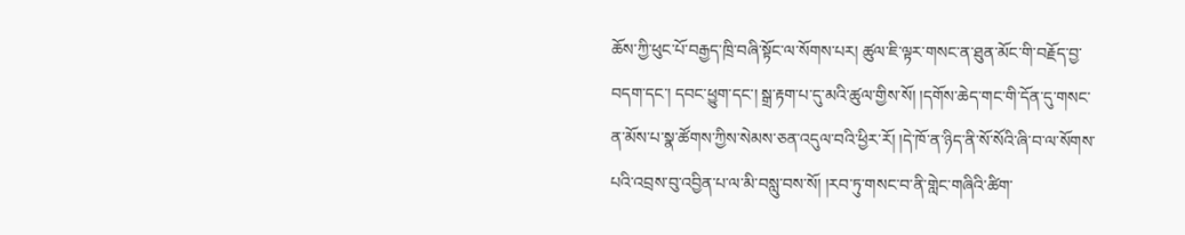ཆོས་ཀྱི་ཕུང་པོ་བརྒྱད་ཁྲི་བཞི་སྟོང་ལ་སོགས་པར། ཚུལ་ཇི་ལྟར་གསང་ན་ཐུན་མོང་གི་བརྗོད་བྱ་བདག་དང་། དབང་ཕྱུག་དང་། སྒྲ་རྟག་པ་དུ་མའི་ཚུལ་གྱིས་སོ། །དགོས་ཆེད་གང་གི་དོན་དུ་གསང་ན་མོས་པ་སྣ་ཚོགས་ཀྱིས་སེམས་ཅན་འདུལ་བའི་ཕྱིར་རོ། །དེ་ཁོ་ན་ཉིད་ནི་སོ་སོའི་ཞི་བ་ལ་སོགས་པའི་འབྲས་བུ་འབྱིན་པ་ལ་མི་བསླུ་བས་སོ། །རབ་ཏུ་གསང་བ་ནི་གླེང་གཞིའི་ཚིག་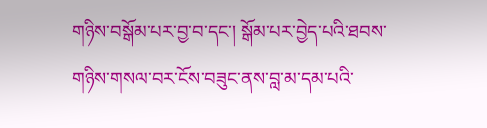གཉིས་བསྒོམ་པར་བྱ་བ་དང་། སྒོམ་པར་བྱེད་པའི་ཐབས་གཉིས་གསལ་བར་ངོས་བཟུང་ནས་བླ་མ་དམ་པའི་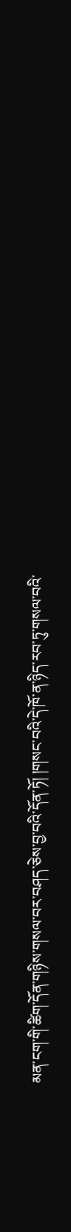མན་ངག་གི་ཚིག་དོན་གཉིས་གསལ་བར་བཤད་ཅེས་བྱ་བའི་དོན་ཏོ། །གསང་བའི་དེ་ཁོ་ན་ཉིད་རབ་ཏུ་གསལ་བའི་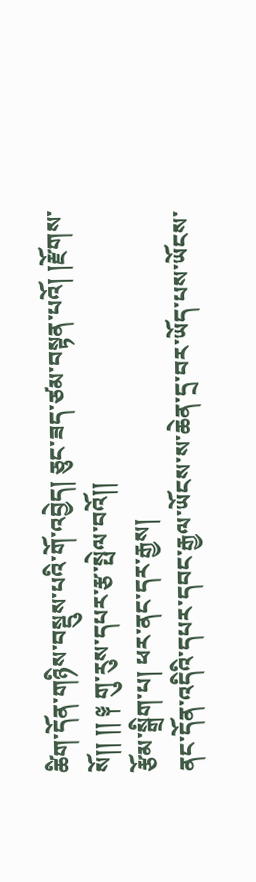ཚིག་དོན་གཉིས་བསྡུས་པའི་གོ་འབྱེད། ཅུང་ཟད་ཙམ་བསྟན་པའོ། །རྫོགས་སོ།། །། ༈ གུ་རུས་དཔར་རྩ་སྤེལ་བའོ།།
རྩོམ་སྒྲིག་པ། ཕར་ནང་དར་རྒྱས།
ནང་དོན་འདིའི་དཔར་དབང་རྒྱལ་ཡོངས་ས་ཆེན་དྲ་བར་ཡོད་པས་ཡོངས་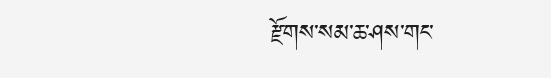རྫོགས་སམ་ཆ་ཤས་གང་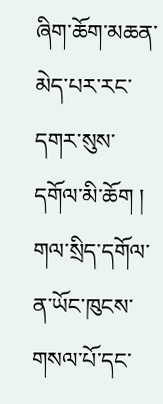ཞིག་ཆོག་མཆན་མེད་པར་རང་དགར་སུས་དགོལ་མི་ཆོག ། གལ་སྲིད་དགོལ་ན་ཡོང་ཁུངས་གསལ་པོ་དང་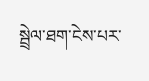སྦྲེལ་ཐག་ངེས་པར་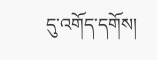དུ་འགོད་དགོས།